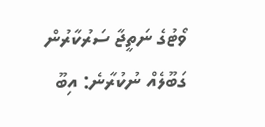ވޯޓުގެ ނަތީޖާ ސަރުކާރުން ގަބޫލެއް ނުކުރާނެ: އިބޫ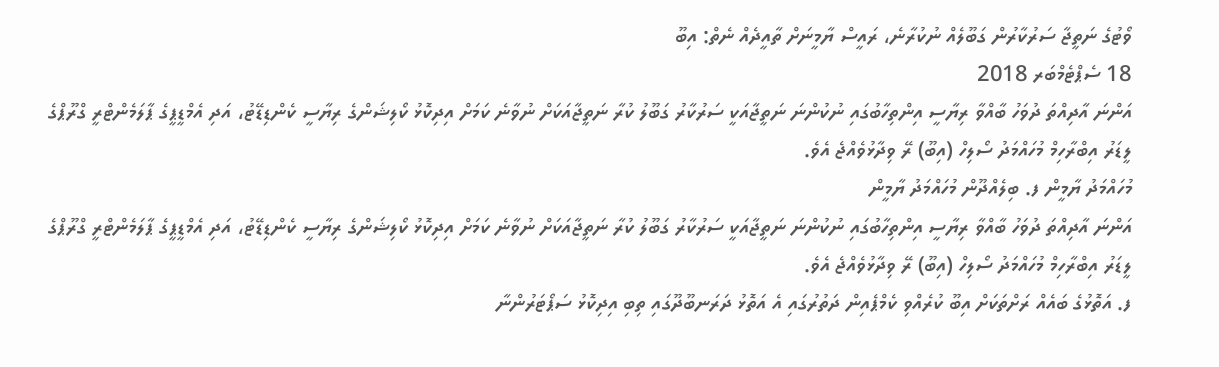ވޯޓުގެ ނަތީޖާ ސަރުކާރުން ގަބޫލެއް ނުކުރާނެ، ރައީސް ޔާމީނަށް ތާއީދެއް ނެތް: އިބޫ
18 ސެޕްޓެމްބަރ 2018
އަންނަ އާދިއްތަ ދުވަހު ބާއްވާ ރިޔާސީ އިންތިހާބުގައި ނުކުންނަ ނަތީޖާއަކީ ސަރުކާރު ގަބޫލު ކުރާ ނަތީޖާއަކަށް ނުވާނެ ކަމަށް އިދިކޮޅު ކޯލިޝަންގެ ރިޔާސީ ކެންޑިޑޭޓު، އަދި އެމްޑީޕީގެ ޕާލަމެންޓްރީ ގްރޫޕްގެ ލީޑަރު އިބްރާހިމް މުހައްމަދު ސޯލިހް (އިބޫ) ރޭ ވިދާޅުވެއްޖެ އެވެ.
މުހައްމަދު ޔާމީން ފ. ބިލެއްދޫން މުހައްމަދު ޔާމީން
އަންނަ އާދިއްތަ ދުވަހު ބާއްވާ ރިޔާސީ އިންތިހާބުގައި ނުކުންނަ ނަތީޖާއަކީ ސަރުކާރު ގަބޫލު ކުރާ ނަތީޖާއަކަށް ނުވާނެ ކަމަށް އިދިކޮޅު ކޯލިޝަންގެ ރިޔާސީ ކެންޑިޑޭޓު، އަދި އެމްޑީޕީގެ ޕާލަމެންޓްރީ ގްރޫޕްގެ ލީޑަރު އިބްރާހިމް މުހައްމަދު ސޯލިހް (އިބޫ) ރޭ ވިދާޅުވެއްޖެ އެވެ.
ފ. އަތޮޅުގެ ބައެއް ރަށްތަކަށް އިބޫ ކުރެއްވި ކެމްޕެއިން ދަތުރުގައި އެ އަތޮޅު ދަރަނބޫދޫގައި ތިބި އިދިކޮޅު ސަޕޯޓަރުންނާ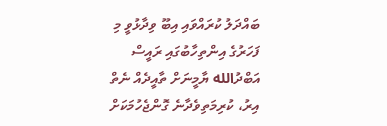ބައްދަލު ކުރައްވައި އިބޫ ވިދާޅުވީ މި ފަހަރުގެ އިންތިހާބުގައި ރައީސް އަބްދުالله ޔާމީނަށް ތާއީދެއް ނެތް އިރު، ކުރިމަތިވެދާނެ ގޮންޖެހުމަކަށް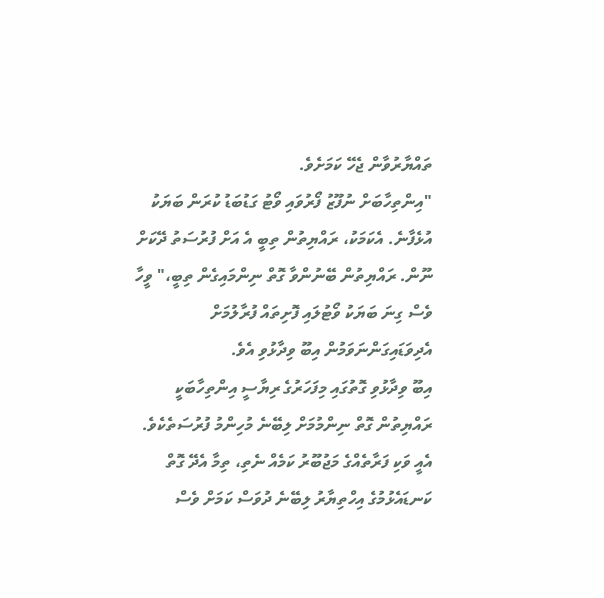ތައްޔާރުވާން ޖެހޭ ކަމަށެވެ.
"އިންތިހާބަށް ނުފޫޒު ފޯރުވައި ވޯޓު ގަޑުބަޑު ކުރަން ބަޔަކު އުޅެފާނެ. އެކަމަކު، ރައްޔިތުން ތިބީ އެ އަށް ފުރުސަތު ދޭކަށް ނޫން. ރައްޔިތުން ބޭނުންވާ ގޮތް ނިންމައިގެން ތިބީ،" ވީހާ ވެސް ގިނަ ބަޔަކު ވޯޓުލައި ފޮށިތައް ފުރާލުމަށް އެދިވަޑައިގަންނަވަމުން އިބޫ ވިދާޅުވި އެވެ.
އިބޫ ވިދާޅުވި ގޮތުގައި މިފަހަރުގެ ރިޔާސީ އިންތިހާބަކީ ރައްޔިތުން ގޮތް ނިންމުމަށް ލިބޭނެ މުހިންމު ފުރުސަތެކެވެ. އެއީ ވަކި ފަރާތެއްގެ މަޖުބޫރު ކަމެއް ނެތި، ތިމާ އެދޭ ގޮތް ކަނޑައެޅުމުގެ އިހްތިޔާރު ލިބޭނެ ދުވަސް ކަމަށް ވެސް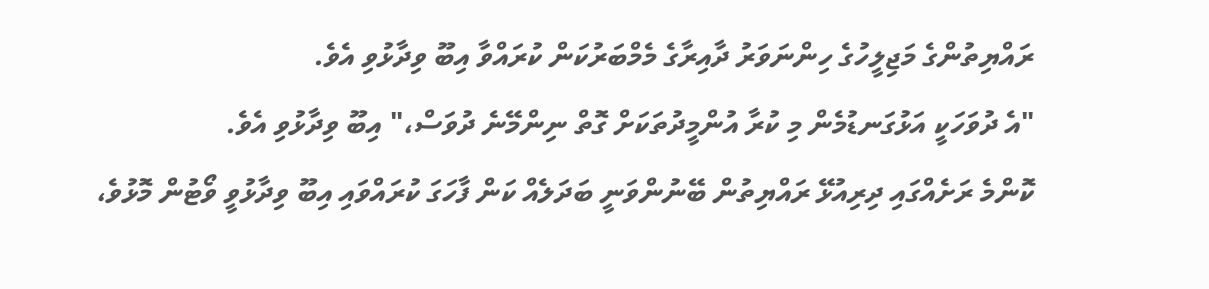ރައްޔިތުންގެ މަޖިލީހުގެ ހިންނަވަރު ދާއިރާގެ މެމްބަރުކަން ކުރައްވާ އިބޫ ވިދާޅުވި އެވެ.
"އެ ދުވަހަކީ އަޅުގަނޑުމެން މި ކުރާ އުންމީދުތަކަށް ގޮތް ނިންމޭނެ ދުވަސް،" އިބޫ ވިދާޅުވި އެވެ.
ކޮންމެ ރަށެއްގައި ދިރިއުޅޭ ރައްޔިތުން ބޭނުންވަނީ ބަދަލެއް ކަން ފާހަގަ ކުރައްވައި އިބޫ ވިދާޅުވީ ވޯޓުން މޮޅުވެ،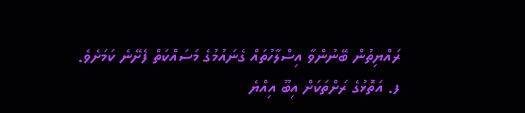ރައްޔިތުން ބޭނުންވާ އިސްލާހުތައް ގެނައުމުގެ މަސައްކަތް ފެށޭނެ ކަމަށެވެ.
ފ. އަތޮޅުގެ ރަށްތަކަށް އިބޫ އިއްޔެ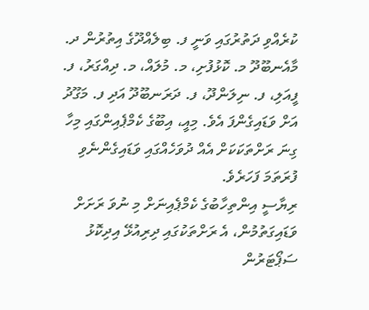ކުރެއްވި ދަތުރުގައި ވަނީ ފ. ބިލެއްދޫގެ އިތުރުން ދ. މާއެނބޫދޫ މ. ކޮޅުފުށި، މ. މުލައް، މ. ދިއްގަރު، ފ. ފީއަލި، ފ. ނިލަންދޫ، ފ. ދަރަނބޫދޫ އަދި ފ. މަގޫދު އަށް ވަޑައިގެންފަ އެވެ. މިއީ، އިބޫގެ ކެމްޕެއިންގައި މިހާ ގިނަ ރަށްތަކަކަށް އެއް ދުވަހެއްގައި ވަޑައިގެންނެވި ފުރަތަމަ ފަހަރެވެ.
ރިޔާސީ އިންތިހާބުގެ ކެމްޕެއިނަށް މި ނުވަ ރަށަށް ވަޑައިގަތުމުން، އެ ރަށްތަކުގައި ދިރިއުޅޭ އިދިކޮޅު ސަޕޯޓަރުން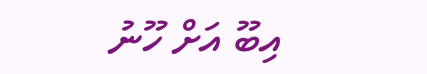އިބޫ އަށް ހޫނު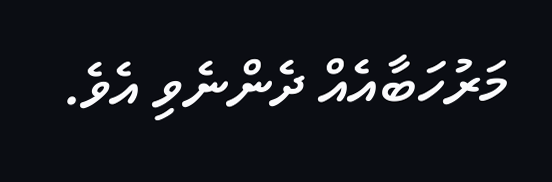މަރުހަބާއެއް ދެންނެވި އެވެ.